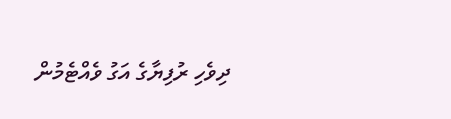ދިވެހި ރުފިޔާގެ އަގު ވެއްޓެމުން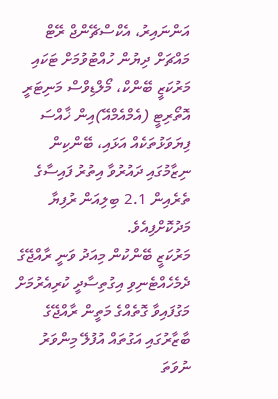އަންނައިރު، އެކްސްޗޭންޖް ރޭޓް މައްޗަށް ދިޔުން ހުއްޓުވުމަށް ޓަކައި މަރުކަޒީ ބޭންކް، މޯލްޑިވްސް މަނިޓަރީ އޮތޯރިޓީ (އެމްއެމްއޭ)އިން ޚާއްސަ ފިޔަވަޅުތަކެއް އަޅައި، ބޭންކިން ނިޒާމުގައި ދައުރުވާ އިތުރު ފައިސާގެ ތެރެއިން 2.1 ބިލިއަން ރުފިޔާ މަދުކޮށްފިއެވެ.
މަރުކަޒީ ބޭންކުން މިއަދު ވަނީ ރާއްޖޭގެ ދެމެހެއްޓެނިވި އިގުތިސާދީ ކުރިއެރުމަށް މަގުފައިވާ ގޮތެއްގެ މަތީން ރާއްޖޭގެ ބާޒާރުގައި އަގުތައް އުފުލޭ މިންވަރު ނުވަތަ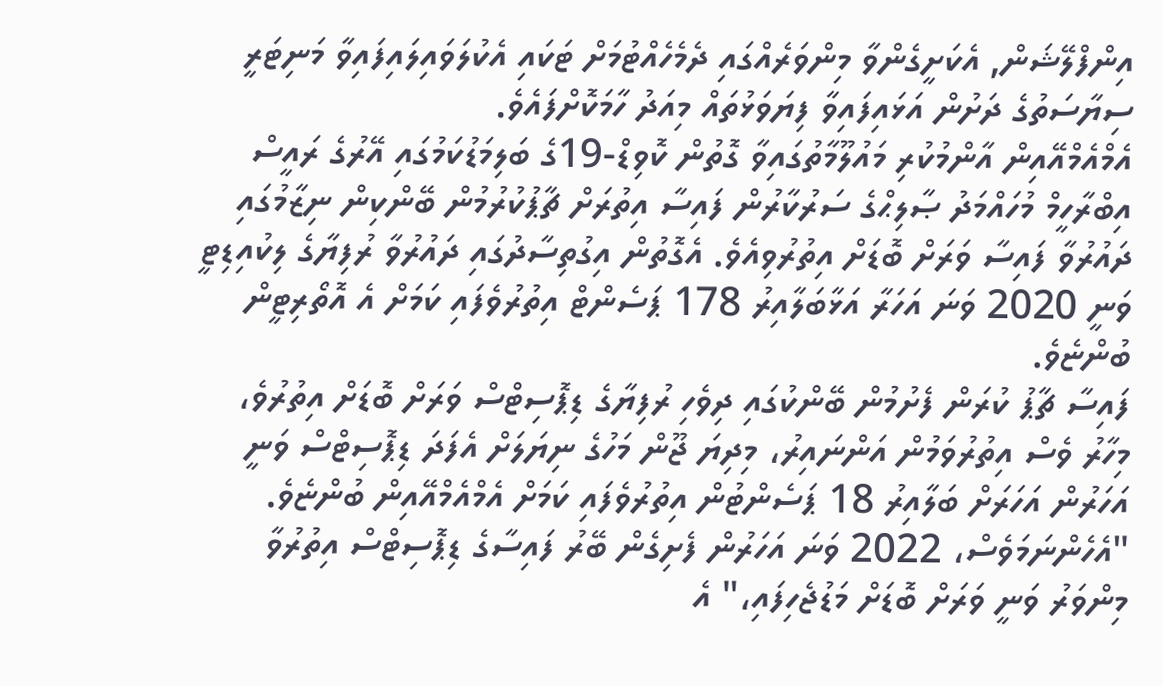އިންފްލޭޝަން, އެކަށީގެންވާ މިންވަރެއްގައި ދެމެހެއްޓުމަށް ޓަކައި އެކުލަވައިލައިފައިވާ މަނިޓަރީ ސިޔާސަތުގެ ދަށުން އަޅައިފައިވާ ފިޔަވަޅުތައް މިއަދު ހާމަކޮށްފައެވެ.
އެމްއެމްއޭއިން އާންމުކުރި މައުލޫމާތުގައިވާ ގޮތުން ކޮވިޑް-19ގެ ބަލިމަޑުކަމުގައި އޭރުގެ ރައީސް އިބްރާހީމް މުހައްމަދު ޞާލިޙްގެ ސަރުކާރުން ފައިސާ އިތުރަށް ޗާޕުކުރުމުން ބޭންކިން ނިޒާމުގައި ދައުރުވާ ފައިސާ ވަރަށް ބޮޑަށް އިތުރުވިއެވެ. އެގޮތުން އިގުތިސާދުގައި ދައުރުވާ ރުފިޔާގެ ލިކުއިޑިޓީ ވަނީ 2020 ވަނަ އަހަރާ އަޅާބަލާއިރު 178 ޕަސެންޓް އިތުރުވެފައި ކަމަށް އެ އޮތޯރިޓީން ބުންޏެވެ.
ފައިސާ ޗާޕު ކުރަން ފެށުމުން ބޭންކުގައި ދިވެހި ރުފިޔާގެ ޑިޕޮސިޓްސް ވަރަށް ބޮޑަށް އިތުރުވެ، މިހާރު ވެސް އިތުރުވަމުން އަންނައިރު، މިދިޔަ ޖޫން މަހުގެ ނިޔަލަށް އެފަދަ ޑިޕޮސިޓްސް ވަނީ އަހަރުން އަހަރަށް ބަލާއިރު 18 ޕަސެންޓުން އިތުރުވެފައި ކަމަށް އެމްއެމްއޭއިން ބުންޏެވެ.
"އެހެންނަމަވެސް، 2022 ވަނަ އަހަރުން ފެށިގެން ބޭރު ފައިސާގެ ޑިޕޮސިޓްސް އިތުރުވާ މިންވަރު ވަނީ ވަރަށް ބޮޑަށް މަޑުޖެހިފައި،" އެ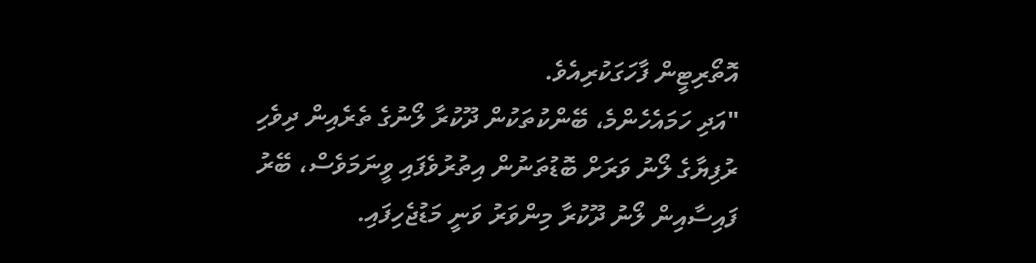އޮތޯރިޓީން ފާހަގަކުރިއެވެ.
"އަދި ހަމައެހެންމެ، ބޭންކުތަކުން ދޫކުރާ ލޯނުގެ ތެރެއިން ދިވެހި ރުފިޔާގެ ލޯނު ވަރަށް ބޮޑުތަނުން އިތުރުވެފައި ވީނަމަވެސް، ބޭރު ފައިސާއިން ލޯނު ދޫކުރާ މިންވަރު ވަނީ މަޑުޖެހިފައި.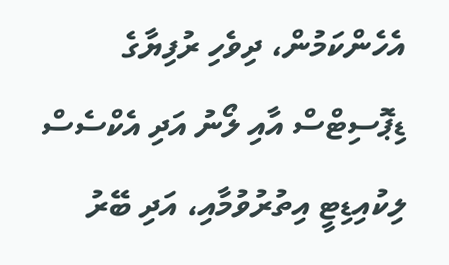އެހެންކަމުން، ދިވެހި ރުފިޔާގެ ޑިޕޮސިޓްސް އާއި ލޯނު އަދި އެކްސެސް ލިކުއިޑިޓީ އިތުރުވުމާއި، އަދި ބޭރު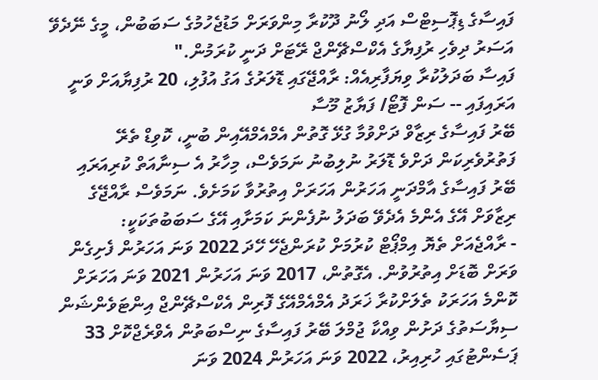ފައިސާގެ ޑިޕޮސިޓްސް އަދި ލޯނު ދޫކުރާ މިންވަރަށް މަޑުޖެހުމުގެ ސަބަބުން، މީގެ ނޭދެވޭ އަސަރު ދިވެހި ރުފިޔާގެ އެކްސްޗޭންޖް ރޭޓަށް ދަނީ ކުރަމުން."
ފައިސާ ބަދަލުކުރާ ވިޔަފާރިއެއް: ރާއްޖޭގައި ޑޮލަރުގެ އަގު އުފުލި، 20 ރުފިޔާއަށް ވަނީ އަރައިފައި -- ސަން ފޮޓޯ/ ފަޔާޒު މޫސާ
ބޭރު ފައިސާގެ ރިޒާވް ދަށްވުމާ ގުޅޭ ގޮތުން އެމްއެމްއޭއިން ބުނީ، ކޮވިޑް ތެރޭ ފަތުރުވެރިކަން ދަށްވެ ޑޮލަރު ނުލިބުނު ނަމަވެސް، މިހާރު އެ ސިނާއަތް ކުރިއަރައި ބޭރު ފައިސާގެ އާމްދަނީ އަހަރުން އަހަރަށް އިތުރުވާ ކަމަށެވެ. ނަމަވެސް ރާއްޖޭގެ ރިޒާވަށް އޭގެ އެންމެ އެދެވޭ ބަދަލު ނުފެންނަ ކަމަށާއި އޭގެ ސަބަބުތަކަކީ:
- ރާއްޖެއަށް ތެޔޮ އިމްޕޯޓް ކުރުމަށް ކުރަންޖެހޭ ހޭދަ 2022 ވަނަ އަހަރުން ފެށިގެން ވަރަށް ބޮޑަށް އިތުރުވުން. އެގޮތުން، 2017 ވަނަ އަހަރުން 2021 ވަނަ އަހަރަށް ކޮންމެ އަހަރަކު ތެލަށްކުރާ ޚަރަދު އެމްއެމްއޭގެ ފޮރިން އެކްސްޗޭންޖް އިންޓަވެންޝަން ސިޔާސަތުގެ ދަށުން ވިއްކާ ޖުމްލަ ބޭރު ފައިސާގެ ނިސްބަތުން އެވްރެޖްކޮށް 33 ޕަސެންޓުގައި ހުރިއިރު، 2022 ވަނަ އަހަރުން 2024 ވަނަ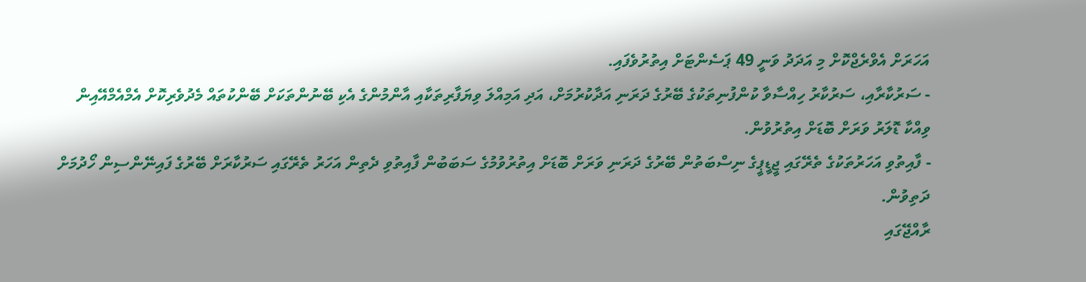އަހަރަށް އެވްރެޖްކޮށް މި އަދަދު ވަނީ 49 ޕަސެންޓަށް އިތުރުވެފައި.
- ސަރުކާރާއި، ސަރުކާރު ހިއްސާވާ ކުންފުނިތަކުގެ ބޭރުގެ ދަރަނި އަދާކުރުމަށް، އަދި އަމިއްލަ ވިޔަފާރިތަކާއި އާންމުންގެ އެކި ބޭނުންތަކަށް ބޭންކުތައް މެދުވެރިކޮށް އެމްއެމްއޭއިން ވިއްކާ ޑޮލަރު ވަރަށް ބޮޑަށް އިތުރުވުން.
- ފާއިތުވި އަހަރުތަކުގެ ތެރޭގައި ޖީޑީޕީގެ ނިސްބަތުން ބޭރުގެ ދަރަނި ވަރަށް ބޮޑަށް އިތުރުވުމުގެ ސަބަބުން ފާއިތުވި ދެތިން އަހަރު ތެރޭގައި ސަރުކާރަށް ބޭރުގެ ފައިނޭންސިން ހޯދުމަށް ދަތިވުން.
ރާއްޖޭގައި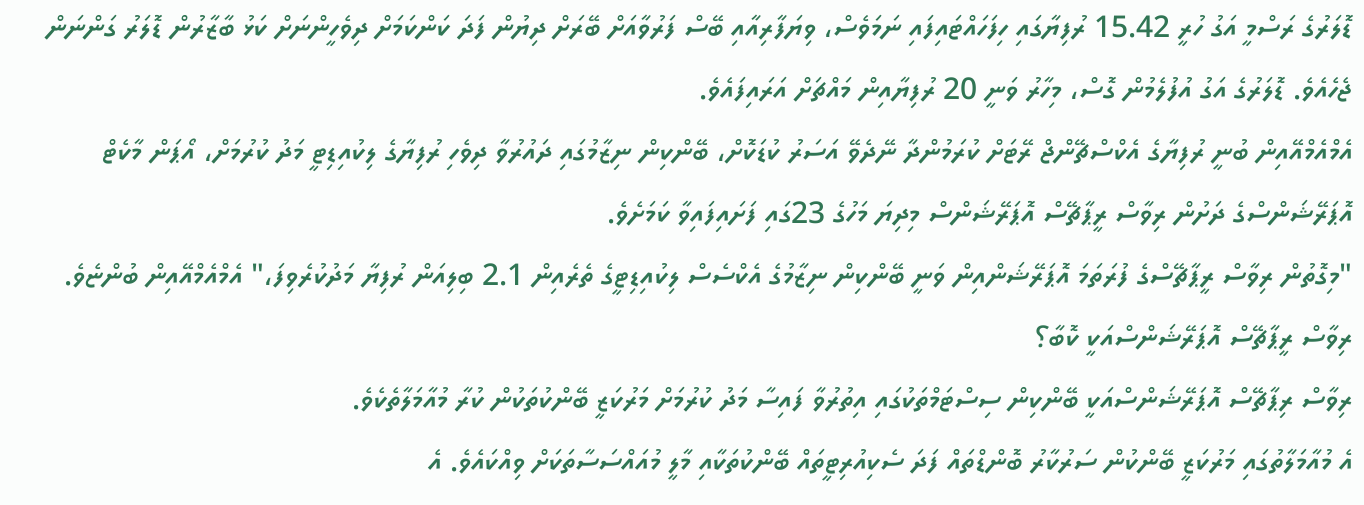ޑޮލަރުގެ ރަސްމީ އަގު ހުރީ 15.42 ރުފިޔާގައި ހިފަހައްޓައިފައި ނަމަވެސް، ވިޔަފާރިއާއި ބޭސް ފަރުވާއަށް ބޭރަށް ދިޔުން ފަދަ ކަންކަމަށް ދިވެހީންނަށް ކަޅު ބާޒާރުން ޑޮލަރު ގަންނަން ޖެހެއެވެ. ޑޮލަރުގެ އަގު އުފުލެމުން ގޮސް، މިހާރު ވަނީ 20 ރުފިޔާއިން މައްޗަށް އަރައިފައެވެ.
އެމްއެމްއޭއިން ބުނީ ރުފިޔާގެ އެކްސްޗޭންޖް ރޭޓަށް ކުރަމުންދާ ނޭދެވޭ އަސަރު ކުޑަކޮށް، ބޭންކިން ނިޒާމުގައި ދައުރުވާ ދިވެހި ރުފިޔާގެ ލިކުއިޑިޓީ މަދު ކުރުމަށް، އޯޕަން މާކެޓް އޮޕަރޭޝަންސްގެ ދަށުން ރިވާސް ރީޕާޗޭސް އޮޕަރޭޝަންސް މިދިޔަ މަހުގެ 23ގައި ފަށައިފައިވާ ކަމަށެވެ.
"މިގޮތުން ރިވާސް ރީޕާޗޭސްގެ ފުރަތަމަ އޮޕަރޭޝަންއިން ވަނީ ބޭންކިން ނިޒާމުގެ އެކްސެސް ލިކުއިޑިޓީގެ ތެރެއިން 2.1 ބިލިއަން ރުފިޔާ މަދުކުރެވިފަ،" އެމްއެމްއޭއިން ބުންޏެވެ.
ރިވާސް ރީޕާޗޭސް އޮޕަރޭޝަންސްއަކީ ކޮބާ؟
ރިވާސް ރިޕާޗޭސް އޮޕަރޭޝަންސްއަކީ ބޭންކިން ސިސްޓަމްތަކުގައި އިތުރުވާ ފައިސާ މަދު ކުރުމަށް މަރުކަޒީ ބޭންކުތަކުން ކުރާ މުއާމަލާތެކެވެ.
އެ މުއާމަލާތުގައި މަރުކަޒީ ބޭންކުން ސަރުކާރު ބޮންޑްތައް ފަދަ ސެކިއުރިޓީތައް ބޭންކުތަކާއި މާލީ މުއައްސަސާތަކަށް ވިއްކައެވެ. އެ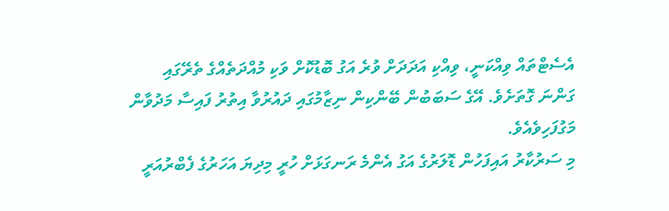އެސެޓްތައް ވިއްކަނީ، ވިއްކި އަދަދަށް ވުރެ އަގު ބޮޑުކޮށް ވަކި މުއްދަތެއްގެ ތެރޭގައި ގަންނަ ގޮތަށެވެ. އޭގެ ސަބަބުން ބޭންކިން ނިޒާމުގައި ދައުރުވާ އިތުރު ފައިސާ މަދުވާން މަގުފަހިވެއެވެ.
މި ސަރުކާރު އައިފަހުން ޑޮލަރުގެ އަގު އެންމެ ރަނގަޅަށް ހުރީ މިދިޔަ އަހަރުގެ ފެބްރުއަރީ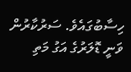ހިސާބުގައެވެ. ސަރުކާރުން ވަނީ ޑޮލަރުގެ އަގު މަތި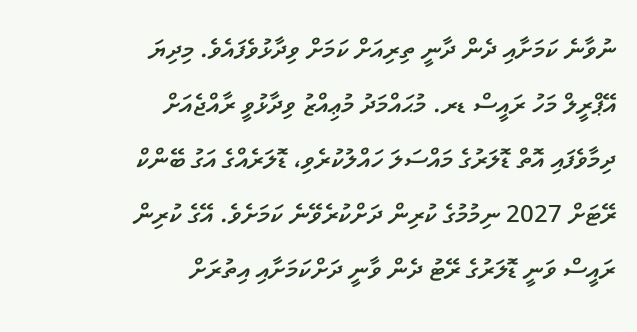ނުވާނެ ކަމަށާއި ދެން ދާނީ ތިރިއަށް ކަމަށް ވިދާޅުވެފައެވެ. މިދިޔަ އޭޕްރީލް މަހު ރައީސް ޑރ. މުޙައްމަދު މުޢިއްޒު ވިދާޅުވީ ރާއްޖެއަށް ދިމާވެފައި އޮތް ޑޮލަރުގެ މައްސަލަ ހައްލުކުރެވި، ޑޮލަރެއްގެ އަގު ބޭންކް ރޭޓަށް 2027 ނިމުމުގެ ކުރިން ދަށްކުރެވޭނެ ކަމަށެވެ. އޭގެ ކުރިން ރައީސް ވަނީ ޑޮލަރުގެ ރޭޓު ދެން ވާނީ ދަށްކަމަށާއި އިތުރަށް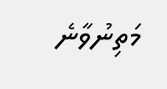މަތިނުވާނެ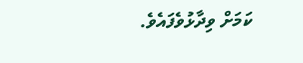ކަމަށް ވިދާޅުވެފައެވެ.